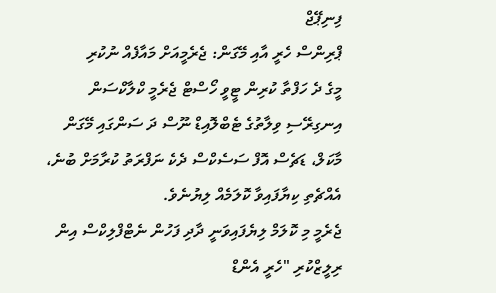ފިނިޕޭޖް
ޕްރިންސް ހެރީ އާއި މޭގަން: ޖެރެމީއަށް މައާފެއް ނުކުރި
މީގެ ދެ ހަފްތާ ކުރިން ޓީވީ ހޯސްޓް ޖެރެމީ ކްލާކްސަން އިނގިރޭސި ވިލާތުގެ ޓެބްލޮއިޑް ނޫސް ދަ ސަންގައި މޭގަން މާކަލް، ޑަޗެސް އޮފް ސަސެކްސް ދެކެ ނަފްރަތު ކުރާމަށް ބުނެ، އެއްޗެތި ކިޔާފައިވާ ކޮލަމެއް ލިޔުނެވެ.
ޖެރެމީ މި ކޮލަމް ލިޔެފައިވަނީ ދާދި ފަހުން ނެޓްފްލިކްސް އިން ރިލީޒްކުރި "ހެރީ އެންޑް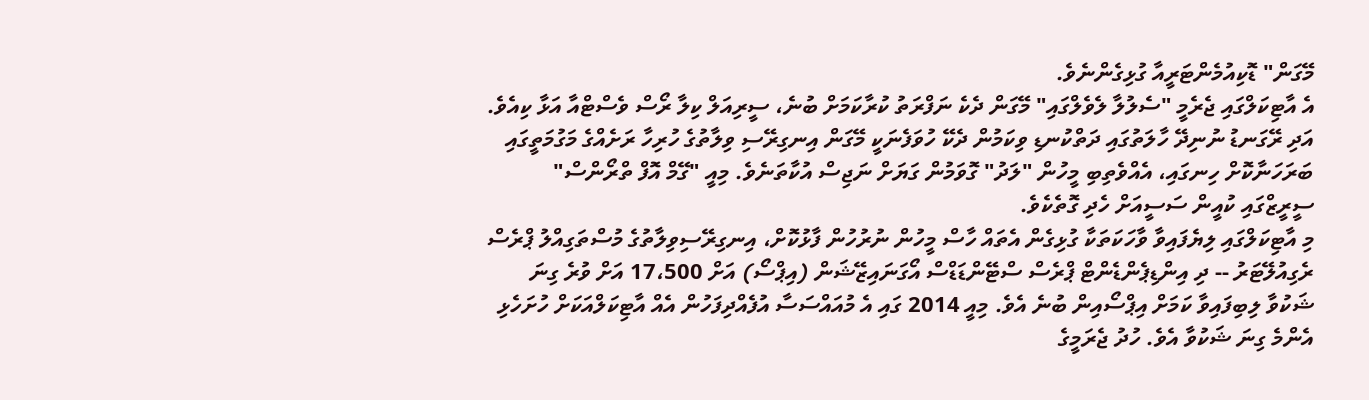މޭގަން" ޑޮކިއުމެންޓަރީއާ ގުޅިގެންނެވެ.
އެ އާޓިކަލްގައި ޖެރެމީ "ސެލުލާ ލެވެލްގައި" މޭގަން ދެކެ ނަފްރަތު ކުރާކަމަށް ބުނެ، ސީރިއަލް ކިލާ ރޯސް ވެސްޓްއާ އަޅާ ކިއެވެ. އަދި ރޭގަނޑު ނުނިދޭ ހާލަތުގައި ދަތްކުނޑި ވިކަމުން ދެކޭ ހުވަފެނަކީ މޭގަން އިނގިރޭސި ވިލާތުގެ ހުރިހާ ރަށެއްގެ މަގުމަތީގައި ބަރަހަނާކޮށް ހިނގައި، އެއްވެތިބި މީހުން "ލަދު" ގޮވަމުން ގަޔަށް ނަޖިސް އުކާތަނެވެ. މިއީ "ގޭމް އޮފް ތްރޯންސް" ސީރީޒްގައި ކުއީން ސަސީއަށް ހެދި ގޮތެކެވެ.
މި އާޓިކަލްގައި ލިޔެފައިވާ ވާހަކަތަކާ ގުޅިގެން އެތައް ހާސް މީހުން ނުރުހުން ފާޅުކޮށް، އިނގިރޭސިވިލާތުގެ މުސްތަގިއްލު ޕްރެސް ރެގިއުލޭޓަރު -- ދި އިންޑިޕެންޑެންޓް ޕްރެސް ސްޓޭންޑަޑްސް އޯގަނައިޒޭޝަން (އިޕްސޯ) އަށް 17،500 އަށް ވުރެ ގިނަ ޝަކުވާ ލިބިފައިވާ ކަމަށް އިޕްސޯއިން ބުނެ އެވެ. މިއީ 2014 ގައި އެ މުއައްސަސާ އުފެއްދިފަހުން އެއް އާޓިކަލްއަކަށް ހުށަހެޅި އެންމެ ގިނަ ޝަކުވާ އެވެ. ހުދު ޖެރަމީގެ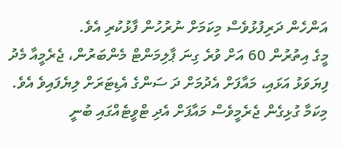އަންހެން ދަރިފުޅުވެސް މިކަމަށް ނުރުހުން ފާޅުކުރި އެވެ.
މީގެ އިތުރުން 60 އަށް ވުރެ ގިނަ ޕާލިމަންޓް މެންބަރުން، ޖެރެމީއާ މެދު ފިޔަވަޅު އަޅައި، މައާފަށް އެދުމަށް ދަ ސަންގެ އެޑިޓަރަށް ލިޔެފައިވެ އެވެ.
މިކަމާ ގުޅިގެން ޖެރެމީވެސް މައާފަށް އެދި ޓްވީޓެއްގައި ބުނީ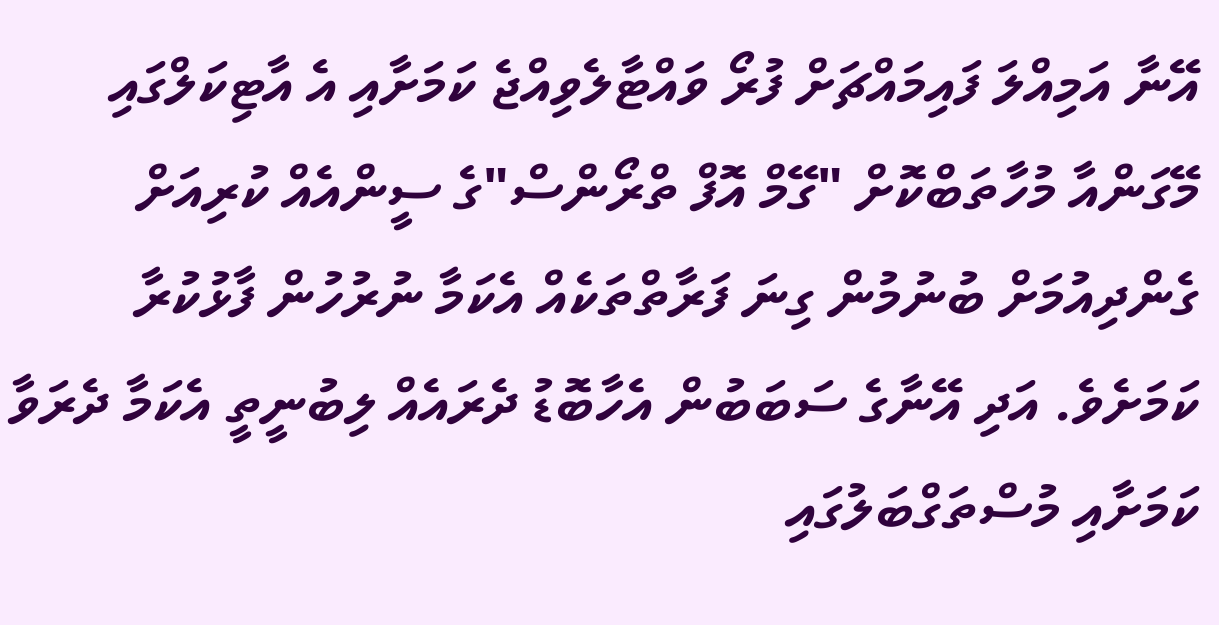އޭނާ އަމިއްލަ ފައިމައްޗަށް ފުރޯ ވައްޓާލެވިއްޖެ ކަމަށާއި އެ އާޓިކަލްގައި މޭގަންއާ މުހާތަބްކޮށް "ގޭމް އޮފް ތްރޯންސް"ގެ ސީންއެއް ކުރިއަށް ގެންދިއުމަށް ބުނުމުން ގިނަ ފަރާތްތަކެއް އެކަމާ ނުރުހުން ފާޅުކުރާ ކަމަށެވެ. އަދި އޭނާގެ ސަބަބުން އެހާބޮޑު ދެރައެއް ލިބުނީތީ އެކަމާ ދެރަވާ ކަމަށާއި މުސްތަގްބަލުގައި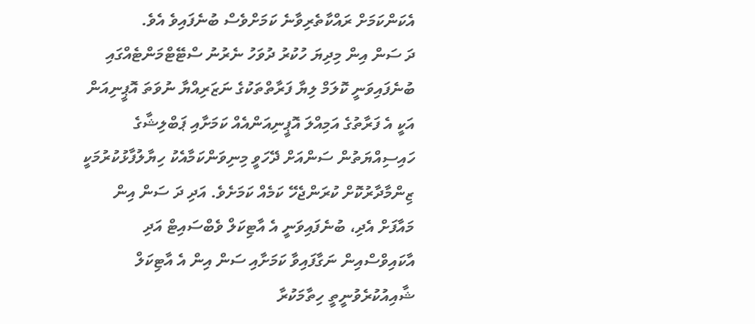އެކަންކަމަށް ރައްކާތެރިވާނެ ކަމަށްވެސް ބުނެފައިވެ އެވެ.
ދަ ސަން އިން މިދިޔަ ހުކުރު ދުވަހު ނެރުނު ސްޓޭޓްމަންޓެއްގައި ބުނެފައިވަނީ ކޮލަމް ލިޔާ ފަރާތްތަކުގެ ނަޒަރިއްޔާ ނުވަތަ އޮޕީނިއަން އަކީ އެ ފަރާތުގެ އަމިއްލަ އޮޕީނިއަންއެއް ކަމަށާއި ޕަބްލިޝާގެ ހައިސިއްޔަތުން ސަންއަށް ދޭހަވީ މިނިވަންކަމާއެކު ހިޔާލުފާޅުކުރުމަކީ ޒިންމާދާރުކޮށް ކުރަންޖެހޭ ކަމެއް ކަމަށެވެ. އަދި ދަ ސަން އިން މައާފަށް އެދި، ބުނެފައިވަނީ އެ އާޓިކަލް ވެބްސައިޓް އަދި އާކައިވްސްއިން ނަގާފައިވާ ކަމަށާއި ސަން އިން އެ އާޓިކަލް ޝާއިއުކުރެވުނީތީ ހިތާމަކުރާ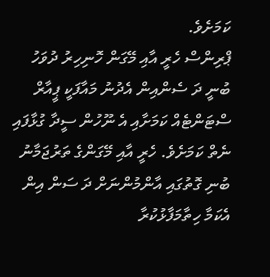ކަމަށެވެ.
ޕްރިންސް ހެރީ އާއި މޭގަން ހޮނިހިރު ދުވަހު ބުނީ ދަ ސެންއިން އެދުނު މައާފަކީ ޕީއާރް ސްޓަންޓެއް ކަމަށާއި އެ ނޫހުން ސީދާ ގުޅާފައި ނެތް ކަމަށެވެ. ހެރީ އާއި މޭގަންގެ ތަރުޖަމާނު ބުނި ގޮތުގައި އާންމުންނަށް ދަ ސަން އިން އެކަމާ ހިތާމަފާޅުކުރާ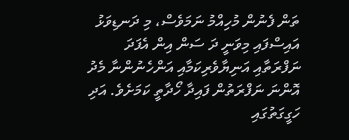ތަން ފެނުން މުހިއްމު ނަމަވެސް، މި ދަނޑިވަޅު އައިސްފައި މިވަނީ ދަ ސަން އިން އެފަދަ ނަފްރަތާއި އަނިޔާވެރިކަމާއި އަންހެނުންނާ މެދު އޮންނަ ނަފްރަތުން ފައިދާ ހޯދާތީ ކަމަށެވެ. އަދި ހަގީގަތުގައި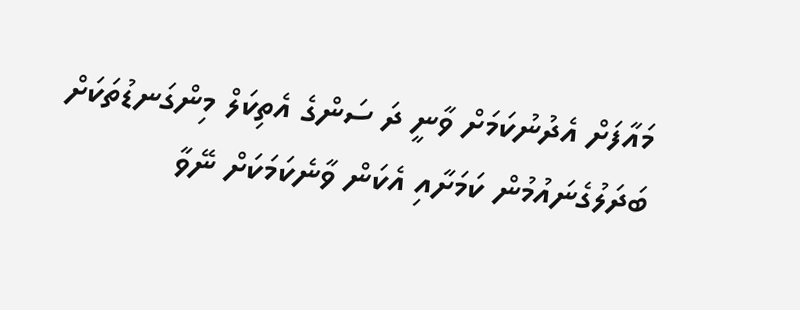މައާފަށް އެދުނުކަމަށް ވާނީ ދަ ސަންގެ އެތިކަލް މިންގަނޑުތަކަށް ބަދަލުގެނައުމުން ކަމަށާއި އެކަން ވާނެކަމަކަށް ނޭވާ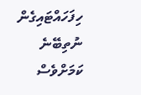ހިފަހައްޓައިގެން ނުތިބޭނެ ކަމަށްވެސް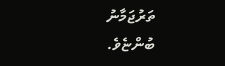ތަރުޖަމާނު ބުންޏެވެ.